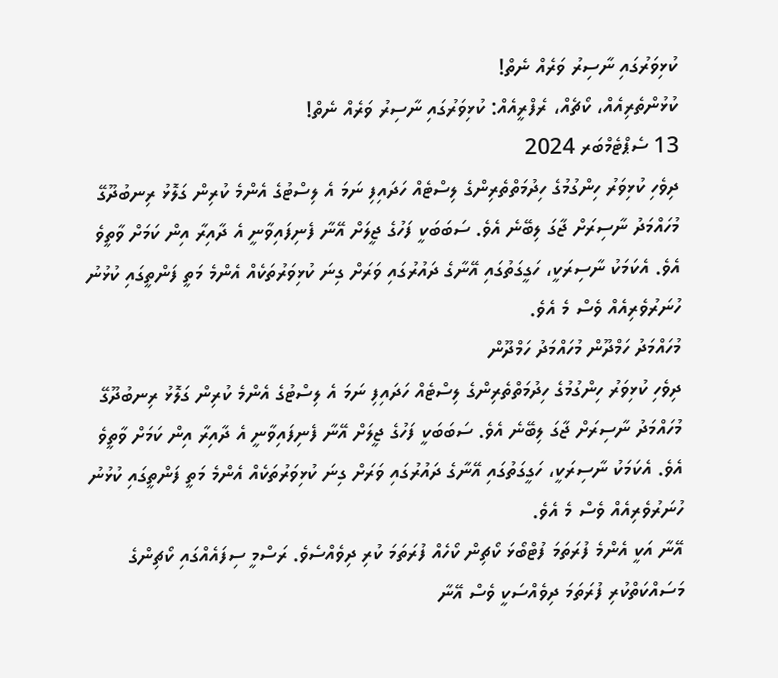ކުޅިވަރުގައި ނާސިރު ވަރެއް ނެތް!
ކުޅުންތެރިއެއް، ކޯޗެއް، ރެފްރީއެއް: ކުޅިވަރުގައި ނާސިރު ވަރެއް ނެތް!
13 ސެޕްޓެމްބަރ 2024
ދިވެހި ކުޅިވަރު ހިންގުމުގެ ހިދުމަތްތެރިންގެ ލިސްޓެއް ހަދައިފި ނަމަ އެ ލިސްޓުގެ އެންމެ ކުރިން ގަލޮޅު ރިނބުދޫގޭ މުހައްމަދު ނާސިރަށް ޖާގަ ލިބޭނެ އެވެ. ސަބަބަކީ ފަހުގެ ޖީލަށް އޭނާ ފެނިފައިވާނީ އެ ދާއިރާ އިން ކަމަށް ވާތީވެ އެވެ. އެކަމަކު ނާސިރަކީ، ހަގީގަތުގައި އޭނާގެ ދައުރުގައި ވަރަށް ގިނަ ކުޅިވަރުތަކެއް އެންމެ މަތީ ފަންތީގައި ކުޅުނު ހުނަރުވެރިއެއް ވެސް މެ އެވެ.
މުހައްމަދު ހަމްދޫން މުހައްމަދު ހަމްދޫން
ދިވެހި ކުޅިވަރު ހިންގުމުގެ ހިދުމަތްތެރިންގެ ލިސްޓެއް ހަދައިފި ނަމަ އެ ލިސްޓުގެ އެންމެ ކުރިން ގަލޮޅު ރިނބުދޫގޭ މުހައްމަދު ނާސިރަށް ޖާގަ ލިބޭނެ އެވެ. ސަބަބަކީ ފަހުގެ ޖީލަށް އޭނާ ފެނިފައިވާނީ އެ ދާއިރާ އިން ކަމަށް ވާތީވެ އެވެ. އެކަމަކު ނާސިރަކީ، ހަގީގަތުގައި އޭނާގެ ދައުރުގައި ވަރަށް ގިނަ ކުޅިވަރުތަކެއް އެންމެ މަތީ ފަންތީގައި ކުޅުނު ހުނަރުވެރިއެއް ވެސް މެ އެވެ.
އޭނާ އަކީ އެންމެ ފުރަތަމަ ފުޓްބޯޅަ ކޯޗިން ކޯހެއް ފުރަތަމަ ކުރި ދިވެއްސެވެ. ރަސްމީ ސިފައެއްގައި ކޯޗިންގެ މަސައްކަތްކުރި ފުރަތަމަ ދިވެއްސަކީ ވެސް އޭނާ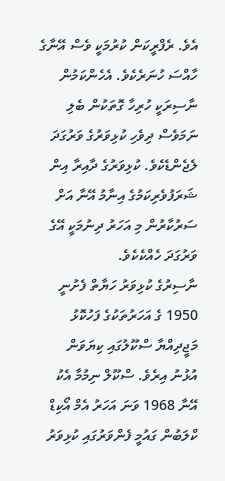އެވެ. ރެފްރީކަން ކުރުމަކީ ވެސް އޭނާގެ ހާއްސަ ހުނަރެކެވެ. އެހެންކަމުން ނާސިރަކީ ހުރިހާ ގޮތަކުން ބެލި ނަމަވެސް ދިވެހި ކުޅިވަރުގެ ވަރުގަދަ ލެޖެންޑެކެވެ. ކުޅިވަރުގެ ދާއިރާ އިން ޝަރަފުވެރިކަމުގެ އިނާމު އޭނާ އަށް ސަރުކާރުން މި އަހަރު ދިނުމަކީ އޭގެ ވަރުގަދަ ހެއްކެކެވެ.
ނާސިރުގެ ކުޅިވަރު ހަޔާތް ފެށުނީ 1950 ގެ އަހަރުތަކުގެ ފަހުކޮޅު މަޖީދިއްޔާ ސްކޫލުގައި ކިޔަވަން އުޅުނު އިރެވެ. ސްކޫލް ނިމުމާ އެކު އޭނާ 1968 ވަނަ އަހަރު އެމް އޯކިޑް ކްލަބުން ގައުމީ ފެންވަރުގައި ކުޅިވަރު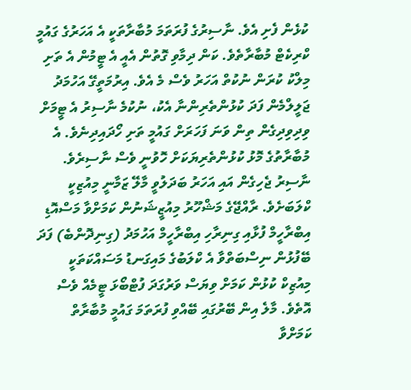ކުޅެން ފެށި އެވެ. ނާސިރުގެ ފުރަތަމަ މުބާރާތަކީ އެ އަހަރުގެ ގައުމީ ކްރިކެޓް މުބާރާތެވެ. ކަން ދިމާވި ގޮތުން އެއީ އެ ޓީމުން އެ ތަށި މިލްކު ކުރަން ނުކުތް އަހަރު ވެސް މެ އެވެ. އިރުމަތީގޭ އަހުމަދު ޖަލީލްމެން ފަދަ ކުޅުންތެރިންނާ އެކު، ނުކުމެ ނާސިރު އެ ޓީމަށް ވިދިވިދިގެން ތިން ވަނަ ފަހަރަށް ގައުމީ ތަށި ހޯދައިދިނެވެ. އެ މުބާރާތުގެ މޮޅު ކުޅުންތެރިޔަކަށް ހޮވުނީ ވެސް ނާސިރެވެ.
ނާސިރު ޖެހިގެން އައި އަހަރު ބަދަލުވީ މާލޭ ޒަމާނީ މިއުޒިކީ ކްލަބަށެވެ. ރާއްޖޭގެ މަޝްހޫރު މިއުޒީޝަނުން ކަމަށްވާ މަސްއޮޑި އިބްރާހީމް ފުޅާއި ގިނިރާހި އިބްރާހީމް އަހުމަދު (ގިނިދޮންބެ) ފަދަ ބޭފުޅުން ނިސްބަތްވާ އެ ކްލަބުގެ މައިގަނޑު މަސައްކަތަކީ މިއުޒިކް ކުޅުން ކަމަށް ވިޔަސް ވަރުގަދަ ފުޓްބޯޅަ ޓީމެއް ވެސް އޮތެވެ. މާލެ އިން ބޭރުގައި ބޭއްވި ފުރަތަމަ ގައުމީ މުބާރާތް ކަމަށްވާ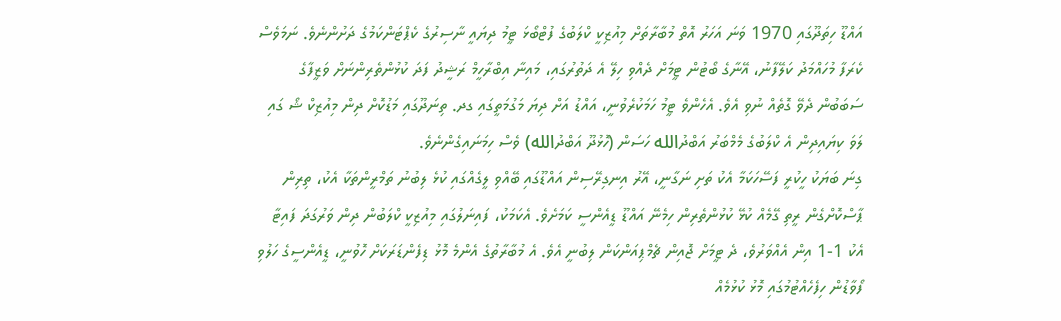އައްޑޫ ހިތަދޫގައި 1970 ވަނަ އަހަރު އޮތް މުބާރާތަށް މިއުޒިކީ ކްލަބުގެ ފުޓްބޯޅަ ޓީމު ދިޔައީ ނާސިރުގެ ކެޕްޓަންކަމުގެ ދަށުންނެވެ. ނަމަވެސް ކެރަފާ މުހައްމަދު ކަލޭފާނު، އޭނާގެ ބޯޓުން ޓީމަށް ދެއްވި ހިލޭ އެ ދަތުރުގައި، މައިނާ އިބްރާހީމް ރަޝީދު ފަދަ ކުޅުންތެރިންނަށް ވަޒީފާގެ ސަބަބުން ދެވޭ ގޮތެއް ނުވި އެވެ. އެހެންވެ ޓީމު ހަމަކުރެވުނީ، އައްޑު އަށް ދިޔަ މަގުމަތީގައި ގދ. ތިނަދޫގައި މަޑުކޮށް ދިން މިއުޒިކް ޝޯ ގައި ލަވަ ކިޔައިދިން އެ ކްލަބުގެ މެމްބަރު އަބްދުالله ހަސަން (ހޮޅުދޫ އަބްދުالله) ވެސް ހިމަނައިގެންނެވެ.
ގިނަ ބަޔަކު ހީކުރީ ފަސޭހަކަމާ އެކު ތަށި ނަގާނީ، އޭރު އިނގިރޭސިން އައްޑޫގައި ބޭއްވި ލީގެއްގައި ކުޅެ ލިބުނު ތަމްރީންތަކާ އެކު، ތިރިން ޕާސްކޮށްގެން ރީތި ގޭމެއް ކުޅޭ ކުޅުންތެރިން ހިމެނޭ އައްޑޫ ޑީއެންސީ ކަމަށެވެ. އެކަމަކު، ފައިނަލުގައި މިއުޒިކީ ކްލަބުން ދިން ވަރުގަދަ ފައިޓާ އެކު 1-1 އިން އެއްވަރުވެ، ދެ ޓީމަށް ޖޮއިން ޗެމްޕިއަންކަން ލިބުނީ އެވެ. އެ މުބާރާތުގެ އެންމެ މޮޅު ޑިފެންޑަރަކަށް ހޮވުނީ، ޑީއެންސީގެ ހަލުވި ފޯވާޑުން ހިފެހެއްޓުމުގައި މޮޅު ކުޅުމެއް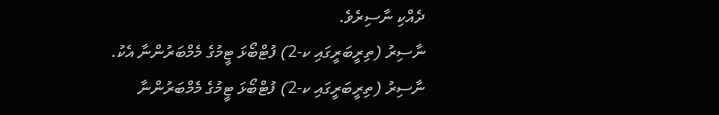ދެއްކި ނާސިރެވެ.
ނާސިރު (ތިރީބަރީގައި ކ-2) ފުޓްބޯޅަ ޓީމުގެ މެމްބަރުންނާ އެކު.
ނާސިރު (ތިރީބަރީގައި ކ-2) ފުޓްބޯޅަ ޓީމުގެ މެމްބަރުންނާ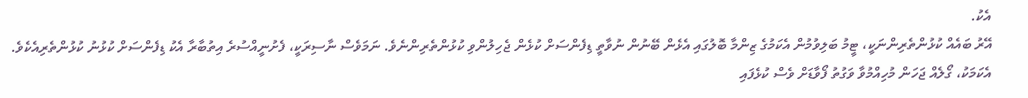އެކު.
އޭރު ބައެއް ކުޅުންތެރިންނަކީ، ޓީމު ބަލިވުމުން އެކަމުގެ ޒިންމާ ބޮލުގައި އެޅެން ބޭނުން ނުވާތީ ޑިފެންސަށް ކުޅެން ޖެހިލުންވި ކުޅުންތެރިންނެވެ. ނަމަވެސް ނާސިރަކީ، ފެށުނީއްސުރެ އިތުބާރާ އެކު ޑިފެންސަށް ކުޅުނު ކުޅުންތެރިއެކެވެ. އެކަމަކު، ގޯލެއް ޖަހަން މުހިއްމުވާ ވަގުތު ފޯވާޑަށް ވެސް ކުޅެފައި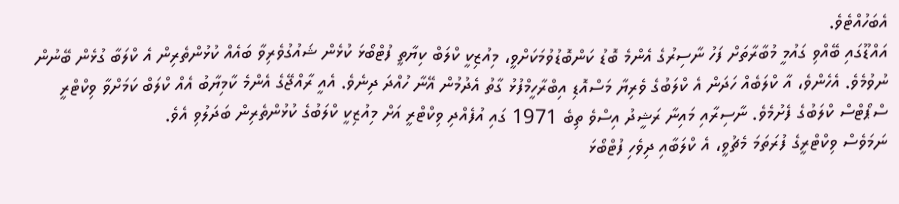އެބަހުއްޓެވެ.
އައްޑޫގައި ބޭއްވި ގައުމީ މުބާރާތަށް ފަހު ނާސިރުގެ އެންމެ ބޮޑު ކަންބޮޑުވުމަކަށްވީ، މިއުޒިކީ ކްލަބް ކިޔާތީ ފުޓްބޯޅަ ކުޅެން ޝައުގުވެރިވާ ބައެއް ކުޅުންތެރިން އެ ކްލަބާ ގުޅެން ބޭނުން ނުވުމެވެ. އެހެންވެ، އާ ކްލަބެއް ހަދަން އެ ކްލަބުގެ ވެރިޔާ މަސްއޮޑި އިބްރާހީމްފުޅު ގާތު އެދުމުން އޭނާ ހުއްދަ ދިނެވެ. އެއީ ރާއްޖޭގެ އެންމެ ކާމިޔާބު އެއް ކްލަބް ކަމަށްވާ ވިކްޓްރީ ސްޕޯޓްސް ކްލަބުގެ ފެށުމެވެ. ނާސިރާއި މައިނާ ރަޝީދު އިސްވެ ތިބެ 1971 ގައި އުފެއްދި ވިކްޓްރީ އަށް މިއުޒިކީ ކްލަބުގެ ކުޅުންތެރިން ބަދަލުވި އެވެ.
ނަމަވެސް ވިކްޓްރީގެ ފުރަތަމަ މެޗުވީ، އެ ކްލަބާއި ދިވެހި ފުޓްބޯޅަ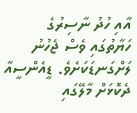އާއި ހުދު ނާސިރުގެ ހަޔާތުގައި ވެސް ޖެހުނު ލަށްގަނޑަކަށެވެ. ޑީއެންސީއާ ދެކޮޅަށް މާލޭގައި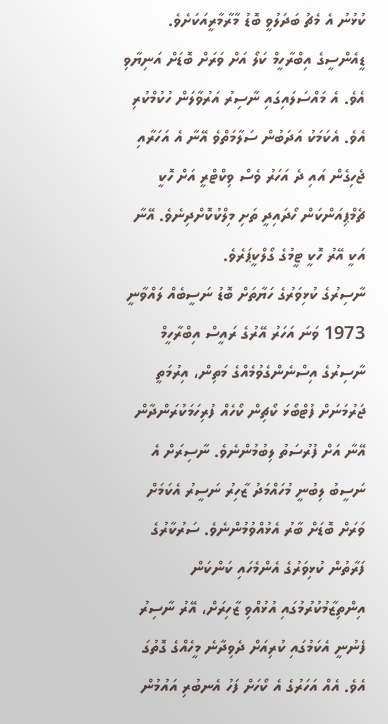ކުޅުނު އެ މެޗު ބަދަލުވީ ބޮޑު މާރާމާރީއަކަށެވެ. ޑީއެންސީގެ އިބްރާހީމް ކަލޯ އަށް ވަރަށް ބޮޑަށް އަނިޔާވި އެވެ. އެ މައްސަލައިގައި ނާސިރު އަރުވާލަން ހުކުމްކުރި އެވެ. އެކަމަކު އަދަބުން ސަލާމަތްވެ އޭނާ އެ އަހަރާއި ޖެހިގެން އައި ދެ އަހަރު ވެސް ވިކްޓްރީ އަށް ހޮކީ ޗެމްޕިއަންކަން ހޯދައިދީ ތަށި މިލްކުކޮށްދިނެވެ. އޭނާ އަކީ އޭރު ހޮކީ ޓީމުގެ ގޯލްކީޕަރެވެ.
ނާސިރުގެ ކުޅިވަރުގެ ހަޔާތަށް ބޮޑު ނަސީބެއް ލައްވާނީ 1973 ވަނަ އަހަރު އޭރުގެ ރައީސް އިބްރާހީމް ނާސިރުގެ އިސްނެންގެވުމެއްގެ މަތިން، އިރުމަތީ ޖަރުމަނަށް ފުޓްބޯޅަ ކޯޗިން ކޯހެއް ފުރިހަމަކުރަންދާން އޭނާ އަށް ފުރުސަތު ލިބުމުންނެވެ. ނާސިރަށް އެ ނަސީބު ލިބުނީ މުހައްމަދު ޒާހިރު ނަސީރު އެކަމަށް ވަރަށް ބޮޑަށް ބާރު އެޅުއްވުމުންނެވެ. ސަރުކާރުގެ ފަރާތުން ކުޅިވަރުގެ އެންމެހައި ކަންކަން އިންތިޒާމުކުރުމުގައި އުޅުއްވި ޒާހިރަށް، އޭރު ނާސިރު ފެނުނީ އެކަމުގައި ކުރިއަށް ދެވިދާނެ މީހެއްގެ ގޮތުގަ އެވެ. އެއް އަހަރުގެ އެ ކޯހަށް ފަހު އެނބުރި އައުމުން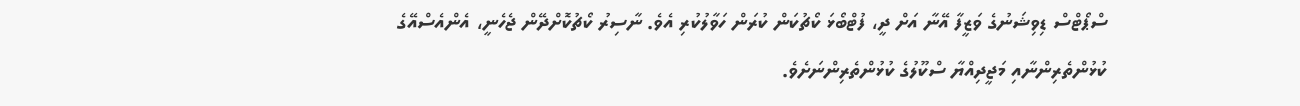ސްޕޯޓްސް ޑިވިޝަނުގެ ވަޒީފާ އޭނާ އަށް ދީ، ފުޓްބޯޅަ ކޯޗުކަން ކުރަން ހަވާލުކުރި އެވެ. ނާސިރު ކޯޗުކޮށްދޭން ޖެހެނީ، އެންއެސްއޭގެ ކުޅުންތެރިންނާއި މަޖީދިއްޔާ ސްކޫލުގެ ކުޅުންތެރިންނަށެވެ.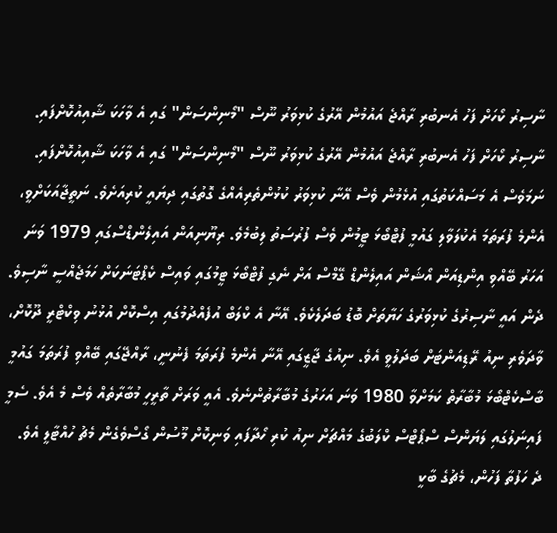ނާސިރު ކޯހަށް ފަހު އެނބުރި ރާއްޖެ އައުމުން އޭރުގެ ކުޅިވަރު ނޫސް "މޯނިންސަން" ގައި އެ ވާހަކަ ޝާއިއުކޮށްފައި.
ނާސިރު ކޯހަށް ފަހު އެނބުރި ރާއްޖެ އައުމުން އޭރުގެ ކުޅިވަރު ނޫސް "މޯނިންސަން" ގައި އެ ވާހަކަ ޝާއިއުކޮށްފައި.
ނަމަވެސް އެ މަސައްކަތުގައި އުޅެމުން ވެސް އޭނާ ކުޅިވަރު ކުޅުންތެރިއެއްގެ ގޮތުގައި ދިޔައީ ކުރިއަށެވެ. ނަތީޖާއަކަށްވީ، އެންމެ ފުރަތަމަ އެކުލަވާލި ގައުމީ ފުޓްބޯޅަ ޓީމުން ވެސް ފުރުސަތު ލިބުމެވެ. ރިޔޫނިއަން އައިލެންޑްސްގައި 1979 ވަނަ އަހަރު ބޭއްވި އިންޑިއަން އޯޝަން އައިލެންޑް ގޭމްސް އަށް ނެގި ފުޓްބޯޅަ ޓީމުގައި ވައިސް ކެޕްޓަނަކަށް ހަމަޖެއްސީ ނާސިވެ.
ދެން އައީ ނާސިރުގެ ކުޅިވަރުގެ ހަޔާތަށް ބޮޑު ބަދަލެކެވެ. އޭނާ އެ ކްލަބް އުފެއްދުމުގައި އިސްކޮށް އުޅުނު ވިކްޓްރީ ދޫކޮށް، ވާދަވެރި ނިއު ރޭޑިއަންޓަށް ބަދަލުވީ އެވެ. ނިއުގެ ޖާޒީގައި އޭނާ އެންމެ ފުރަތަމަ ފެނުނީ، ރާއްޖޭގައި ބޭއްވި ފުރަތަމަ ގައުމީ ބާސްކެޓްބޯޅަ މުބާރާތް ކަމަށްވާ 1980 ވަނަ އަހަރުގެ މުބާރާތުންނެވެ. އެއީ ވަރަށް ތާރީހީ މުބާރާތެއް ވެސް މެ އެވެ. ސެމީ ފައިނަލުގައި ލަޔަންސް ސްޕޯޓްސް ކްލަބުގެ މައްޗަށް ނިއު ކުރި ހޯދާފައި ވަނިކޮށް މޫސުން ގޯސްވެގެން މެޗު ހުއްޓާލީ އެވެ. ދެ ހަފުތާ ފަހުން، މެޗުގެ ބާކީ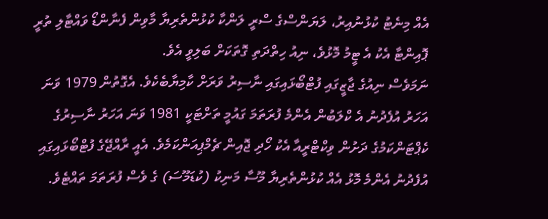އެއް މިނެޓު ކުޅުނުއިރު، ލަޔަންސްގެ ސްރީ ލަންކާ ކުޅުންތެރިޔާ މާވިން ފެނާންޑޯ ވައްޓާލި ތުރީ ޕޮއިންޓާ އެކު އެ ޓީމު މޮޅުވެ، ނިއު ހިތްދަތި ގޮތަކަށް ބަލިވީ އެވެ.
ނަމަވެސް ނިއުގެ ޖާޒީގައި ފުޓްބޯޅައިގައި ނާސިރު ވަރަށް ކާމިޔާބެކެވެ. އެގޮތުން 1979 ވަނަ އަހަރު އުފެދުނު އެ ކްލަބުން އެންމެ ފުރަތަމަ ގައުމީ ތަށްޓަކީ 1981 ވަނަ އަހަރު ނާސިރުގެ ކެޕްޓަންކަމުގެ ދަށުން ވިކްޓްރީއާ އެކު ހޯދި ޖޮއިން ޗެމްޕިއަންކަމެވެ. އެއީ ރާއްޖޭގެ ފުޓްބޯޅައިގައި އުފެދުނު އެންމެ މޮޅު އެއް ކުޅުންތެރިޔާ މޫސާ މަނިކު (ކުޑަމޫސަ) ގެ ވެސް ފުރަތަމަ ތައްޓެވެ.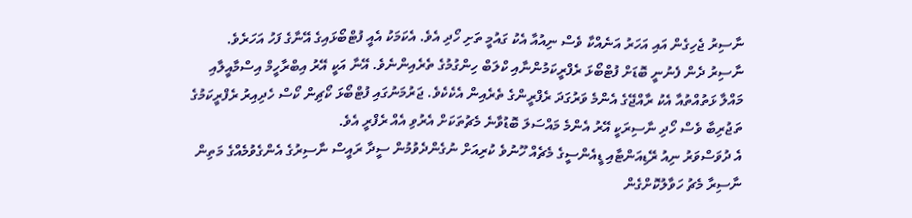ނާސިރު ޖެހިގެން އައި އަހަރު އަނެއްކާ ވެސް ނިއުއާ އެކު ގައުމީ ތަށި ހޯދި އެވެ. އެކަމަކު އެއީ ފުޓްބޯޅައިގެ އޭނާގެ ފަހު އަހަރެވެ.
ނާސިރު ދެން ފެނުނީ ބޮޑަށް ފުޓްބޯޅަ ރެފްރީކަމުންނާއި ކްލަބް ހިންގުމުގެ ތެރެއިންނެވެ. އޭނާ އަކީ އޭރު އިބްރާހީމް އިސްމާއީލާއި މައްލާ ޅަތުއްތުއާ އެކު ރާއްޖޭގެ އެންމެ ވަރުގަދަ ރެފްރީންގެ ތެރެއިން އެކެކެވެ. ޖަރުމަނުގައި ފުޓްބޯޅަ ކޯޗިން ކޯސް ހެދިއިރު ރެފްރީކަމުގެ ތަޖުރިބާ ވެސް ހޯދި ނާސިރަކީ އޭރު އެންމެ މައްސަލަ ބޮޑުވާނެ މެޗުތަކަށް އެރުވި އެއް ރެފްރީ އެވެ.
އެ ދުވަސްވަރު ނިއު ރޭޑިއަންޓާއި ޑީއެންސީގެ މެޗެއް ހޫނުވެ ކުރިއަށް ނުގެންދެވުމުން ސީދާ ރައީސް ނާސިރުގެ އެންގެވުމެއްގެ މަތިން ނާސިރާ މެޗު ހަވާލުކޮށްގެން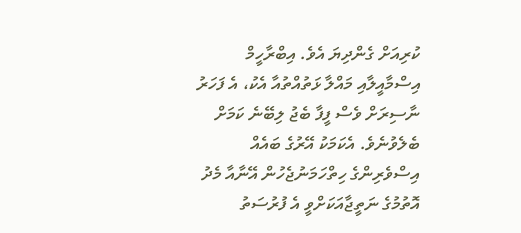ކުރިއަށް ގެންދިޔަ އެވެ. އިބްރާހީމް އިސްމާއީލާއި މައްލާ ޅަތުއްތުއާ އެކު، އެ ފަހަރު ނާސިރަށް ވެސް ފީފާ ބެޖު ލިބޭނެ ކަމަށް ބެލެވުނެވެ. އެކަމަކު އޭރުގެ ބައެއް އިސްވެރިންގެ ހިތްހަމަނުޖެހުން އޭނާއާ މެދު އޮތުމުގެ ނަތީޖާއަކަށްވީ އެ ފުރުސަތު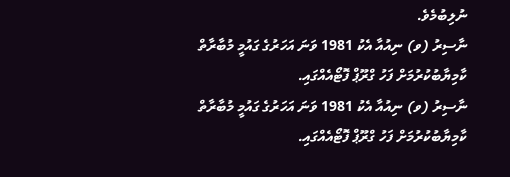ނުލިބުމެވެ.
ނާސިރު (ވ) ނިއުއާ އެކު 1981 ވަނަ އަހަރުގެ ގައުމީ މުބާރާތް ކާމިޔާބުކުރުމަށް ފަހު ގްރޫޕް ފޮޓޯއެއްގައި.
ނާސިރު (ވ) ނިއުއާ އެކު 1981 ވަނަ އަހަރުގެ ގައުމީ މުބާރާތް ކާމިޔާބުކުރުމަށް ފަހު ގްރޫޕް ފޮޓޯއެއްގައި.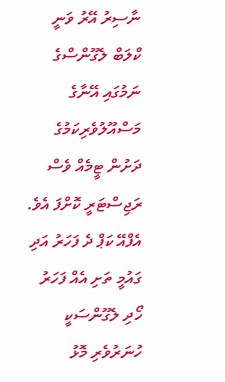ނާސިރު އޭރު ވަނީ ކްލަބް ލެގޫންސްގެ ނަމުގައި އޭނާގެ މަސްއޫލުވެރިކަމުގެ ދަށުން ޓީމެއް ވެސް ރަޖިސްޓަރީ ކޮށްފަ އެވެ. އެފްއޭ ކަޕް ދެ ފަހަރު އަދި ގައުމީ ތަށި އެއް ފަހަރު ހޯދި ލެގޫންސަކީ ހުނަރުވެރި މޮޅު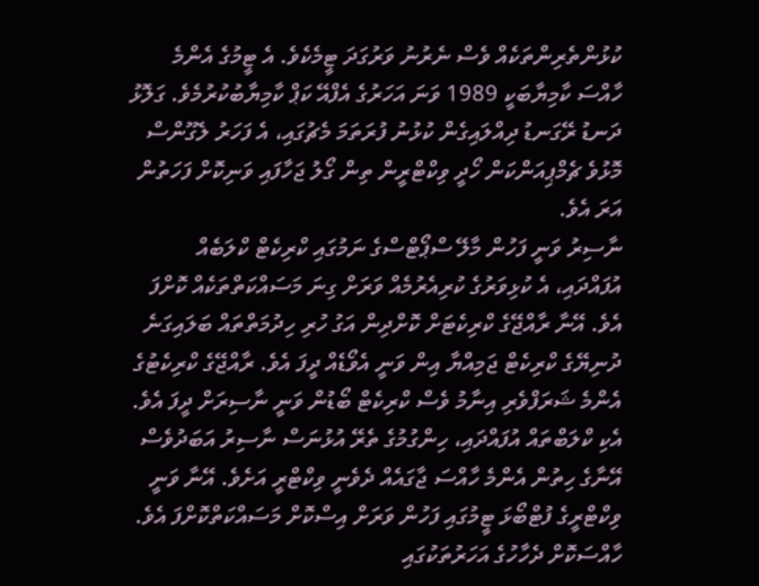ކުޅުންތެރިންތަކެއް ވެސް ނެރުނު ވަރުގަދަ ޓީމެކެވެ. އެ ޓީމުގެ އެންމެ ހާއްސަ ކާމިޔާބަކީ 1989 ވަނަ އަހަރުގެ އެފްއޭ ކަޕް ކާމިޔާބުކުރުމެވެ. ގަލޮޅު ދަނޑު ރޭގަނޑު ދިއްލައިގެން ކުޅުނު ފުރަތަމަ މެޗުގައި، އެ ފަހަރު ލެގޫންސް މޮޅުވެ ޗެމްޕިއަންކަން ހޯދީ ވިކްޓްރީން ތިން ގޯލު ޖަހާފައި ވަނިކޮށް ފަހަތުން އަރަ އެވެ.
ނާސިރު ވަނީ ފަހުން މާލޭ ސްޕޯޓްސްގެ ނަމުގައި ކްރިކެޓް ކްލަބެއް އުފައްދައި، އެ ކުޅިވަރުގެ ކުރިއެރުމެއް ވަރަށް ގިނަ މަސައްކަތްތަކެއް ކޮށްފަ އެވެ. އޭނާ ރާއްޖޭގެ ކްރިކެޓަށް ކޮށްދިން އަގު ހުރި ހިދުމަތްތައް ބަލައިގަނެ ދުނިޔޭގެ ކްރިކެޓް ޖަމިއްޔާ އިން ވަނީ އެވޯޑެއް ދީފަ އެވެ. ރާއްޖޭގެ ކްރިކެޓުގެ އެންމެ ޝަރަފްވެރި އިނާމު ވެސް ކްރިކެޓް ބޯޑުން ވަނީ ނާސިރަށް ދީފަ އެވެ.
އެކި ކްލަބްތައް އުފައްދައި، ހިންގުމުގެ ތެރޭ އުޅުނަސް ނާސިރު އަބަދުވެސް އޭނާގެ ހިތުން އެންމެ ހާއްސަ ޖާގައެއް ދެވެނީ ވިކްޓްރީ އަށެވެ. އޭނާ ވަނީ ވިކްޓްރީގެ ފުޓްބޯޅަ ޓީމުގައި ފަހުން ވަރަށް އިސްކޮށް މަސައްކަތްކޮށްފަ އެވެ. ހާއްސަކޮށް ދެހާހުގެ އަހަރުތަކުގައި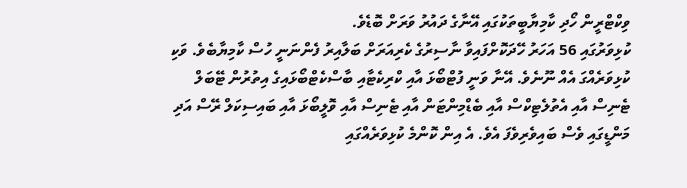ވިކްޓްރީން ހޯދި ކާމިޔާބީތަކުގައި އޭނާގެ ދައުރު ވަރަށް ބޮޑެވެ.
ކުޅިވަރުގައި 56 އަހަރު ހޭދަކޮށްފައިވާ ނާސިރުގެ ކެރިއަރަށް ބަލާއިރު ފެންނަނީ ހުސް ކާމިޔާބެވެ. ވަކި ކުޅިވަރެއްގަ އެއް ނޫނެވެ. އޭނާ ވަނީ ފުޓްބޯޅަ އާއި ކްރިކެޓާއި ބާސްކެޓްބޯޅައިގެ އިތުރުން ޓޭބަލް ޓެނިސް އާއި އެތުލެޓިކްސް އާއި ބެޑްމިންޓަން އާއި ޓެނިސް އާއި ވޮލީބޯޅަ އާއި ބައިސިކަލް ރޭސް އަދި މަންޑީގައި ވެސް ބައިވެރިވެފަ އެވެ. އެ އިން ކޮންމެ ކުޅިވަރެއްގައި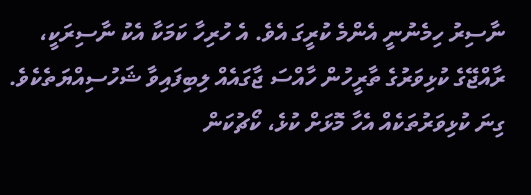ނާސިރު ހިމެނުނީ އެންމެ ކުރީގަ އެވެ. އެ ހުރިހާ ކަމަކާ އެކު ނާސިރަކީ، ރާއްޖޭގެ ކުޅިވަރުގެ ތާރީހުން ހާއްސަ ޖާގައެއް ލިބިފައިވާ ޝަހުސިއްޔަތެކެވެ. ގިނަ ކުޅިވަރުތަކެއް އެހާ މޮޅަށް ކުޅެ، ކޯޗުކަން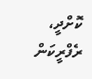ކޮށްދީ، ރެފްރީކަން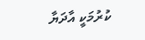ކުރުމަކީ އާދަޔާ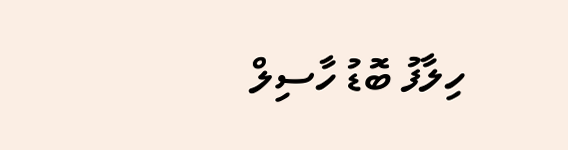ހިލާފު ބޮޑު ހާސިލް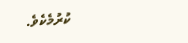ކުރުމެކެވެ.